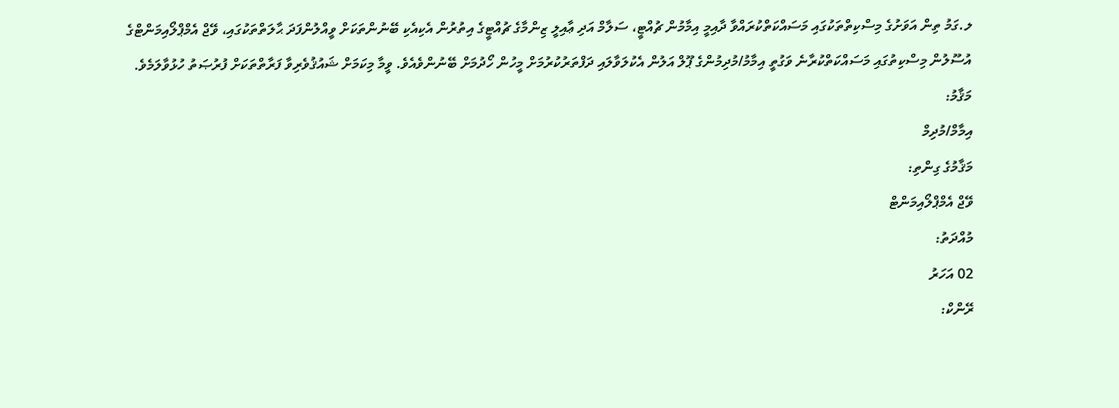ލ.ގަމު ތިން އަވަށުގެ މިސްކިތްތަކުގައި މަސައްކަތްކުރައްވާ ދާއިމީ އިމާމުން ޗުއްޓީ، ސަލާމް އަދި ޢާއިލީ ޒިންމާގެ ޗުއްޓީގެ އިތުރުން އެކިއެކި ބޭނުންތަކަށް ވީއްލުންފަދަ ޙާލަތްތަކުގައި، ވޭޖް އެމްޕްލޯއިމަންޓްގެ އުސޫލުން މިސްކިތުގައި މަސައްކަތްކުރާނެ ވަގުތީ އިމާމު/މުދިމުންގެ ޕޫލް އަލުން އެކުލަވާލައި ދަފްތަރުކުރުމަށް މީހުން ހޯދުމަށް ބޭނުންވެއެވެ. ވީމާ މިކަމަށް ޝައުޤުވެރިވާ ފަރާތްތަކަށް ފުރުޞަތު ހުޅުވާލަމެވެ.
މަޤާމު:
އިމާމް/މުދިމް
މަޤާމުގެ ގިންތި:
ވޭޖް އެމްޕްލޯއިމަންޓް
މުއްދަތު:
02 އަހަރު
ރޭންކް: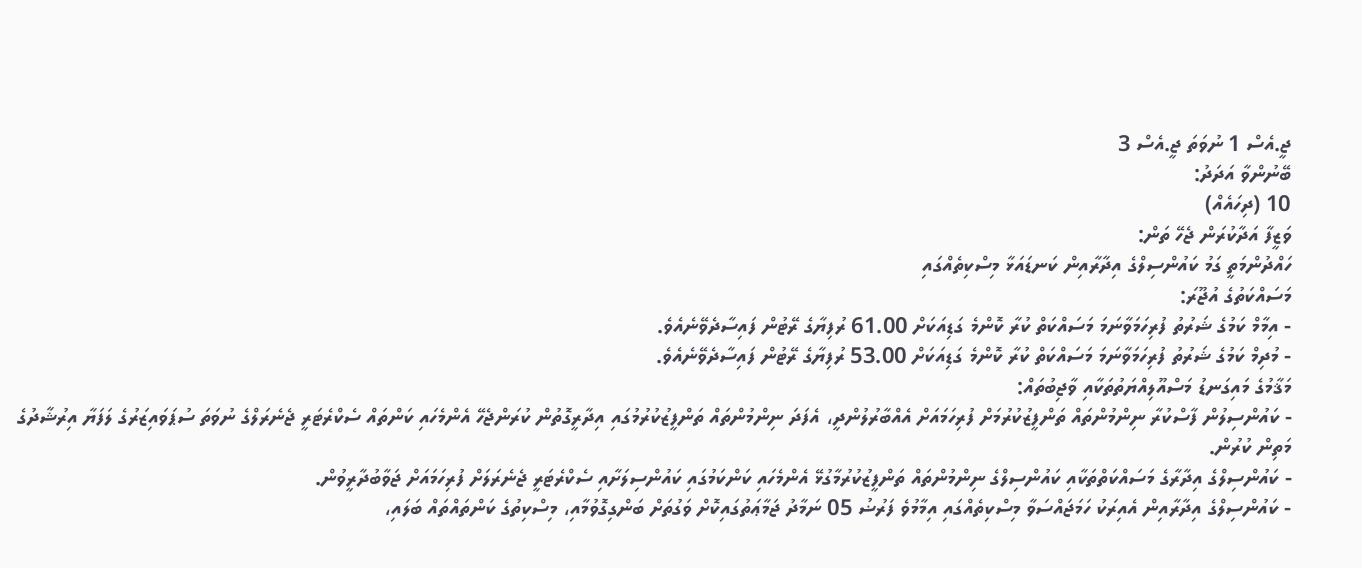ޖީ.އެސް 1 ނުވަތަ ޖީ.އެސް 3
ބޭނުންވާ އަދަދު:
10 (ދިހައެއް)
ވަޒީފާ އަދާކުރަން ޖެހޭ ތަން:
ހައްދުންމަތީ ގަމު ކައުންސިލްގެ އިދާރާއިން ކަނޑައަޅާ މިސްކިތެއްގައި
މަސައްކަތުގެ އުޖޫރަ:
- އިމާމް ކަމުގެ ޝަރުތު ފުރިހަމަވާނަމަ މަސައްކަތް ކުރާ ކޮންމެ ގަޑިއަކަށް 61.00 ރުފިޔާގެ ރޭޓުން ފައިސާދެވޭނެއެވެ.
- މުދިމް ކަމުގެ ޝަރުތު ފުރިހަމަވާނަމަ މަސައްކަތް ކުރާ ކޮންމެ ގަޑިއަކަށް 53.00 ރުފިޔާގެ ރޭޓުން ފައިސާދެވޭނެއެވެ.
މަޤާމުގެ މައިގަނޑު މަސްއޫލިއްޔަތުތަކާއި ވާޖިބުތައް:
- ކައުންސިލުން ފާސްކުރާ ނިންމުންތައް ތަންފީޒުކުރުމަށް ފުރިހަމައަށް އެއްބާރުލުންދީ، އެފަދަ ނިންމުންތައް ތަންފީޒުކުރުމުގައި އިދާރީގޮތުން ކުރަންޖެހޭ އެންމެހައި ކަންތައް ސެކްރެޓަރީ ޖެނެރަލްގެ ނުވަތަ ސުޕަވައިޒަރުގެ ލަފަޔާ އިރުޝާދުގެ މަތިން ކުރުން.
- ކައުންސިލްގެ އިދާރާގެ މަސައްކަތްތަކާއި ކައުންސިލްގެ ނިންމުންތައް ތަންފީޒުކުރުމާގުޅޭ އެންމެހައި ކަންކަމުގައި ކައުންސިލަށާއި ސެކްރެޓަރީ ޖެނެރަލަށް ފުރިހަމައަށް ޖަވާބުދާރީވުން.
- ކައުންސިލްގެ އިދާރާއިން އެއިރަކު ހަމަޖައްސަވާ މިސްކިތެއްގައި އިމާމުވެ ފަރުޟު 05 ނަމާދު ޖަމާޢަތުގައިކޮށް ވަގުތަށް ބަންގިގޮވުމާއި، މިސްކިތުގެ ކަންތައްތައް ބަލައި،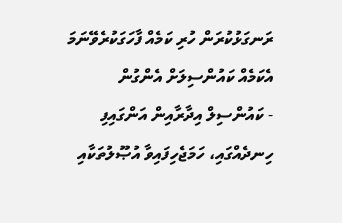ރަނގަޅުކުރަން ހުރި ކަމެއް ފާހަގަކުރެވޭނަމަ އެކަމެއް ކައުންސިލަށް އެންގުން
- ކައުންސިލް އިދާރާއިން އަންގައިފި ހިނދެއްގައި، ހަމަޖެހިފައިވާ އުޞޫލުތަކާއި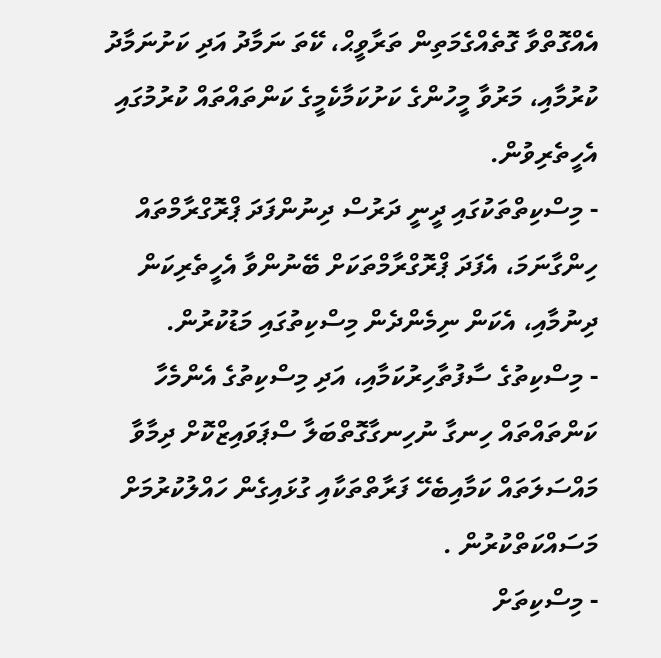އެއްގޮތްވާ ގޮތެއްގެމަތިން ތަރާވީޙް، ކޭތަ ނަމާދު އަދި ކަށުނަމާދު ކުރުމާއި، މަރުވާ މީހުންގެ ކަށުކަމާކެމީގެ ކަންތައްތައް ކުރުމުގައި އެހީތެރިވުން.
- މިސްކިތްތަކުގައި ދީނީ ދަރުސް ދިނުންފަދަ ޕްރޮގްރާމްތައް ހިންގާނަމަ، އެފަދަ ޕްރޮގްރާމްތަކަށް ބޭނުންވާ އެހީތެރިކަން ދިނުމާއި، އެކަން ނިމެންދެން މިސްކިތުގައި މަޑުކުރުން.
- މިސްކިތުގެ ސާފުތާހިރުކަމާއި، އަދި މިސްކިތުގެ އެންމެހާ ކަންތައްތައް ހިނގާ ނުހިނގާގޮތްބަލާ ސްޕަވައިޒްކޮށް ދިމާވާ މައްސަލަތައް ކަމާއިބެހޭ ފަރާތްތަކާއި ގުޅައިގެން ހައްލުކުރުމަށް މަސައްކަތްކުރުން .
- މިސްކިތަށް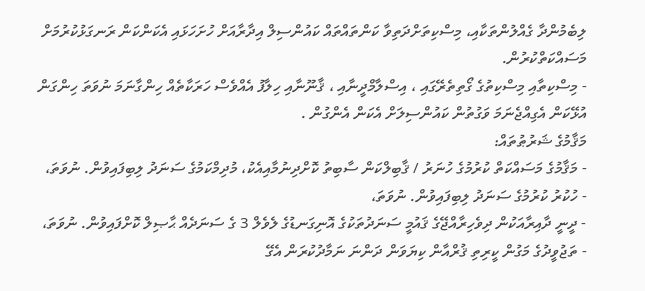ލިބެމުންދާ ގެއްލުންތަކާއި، މިސްކިތަށްދަތިވާ ކަންތައްތައް ކައުންސިލް އިދާރާއަށް ހުށަހަޅައި އެކަންކަން ރަނގަޅުކުރުމަށް މަސައްކަތްކުރުން.
- މިސްކިތާއި މިސްކިތުގެ ގޯތިތެރޭގައި ، އިސްލާމްދީނާއި ، ޤާނޫނާއި ހިލާފު އެއްވެސް ހަރަކާތެއް ހިންގާނަމަ ނުވަތަ ހިންގަން އުޅޭކަން އެގިއްޖެނަމަ ވަގުތުން ކައުންސިލަށް އެކަން އެންގުން .
މަޤާމުގެ ޝަރުޠުތައް:
- މަޤާމުގެ މަސައްކަތް ކުރުމުގެ ހުނަރު / ޤާބިލްކަން ސާބިތު ކޮށްދިނުމާއިއެކު، މުދިމްކަމުގެ ސަނަދު ލިބިފައިވުން. ނުވަތަ،
- ހުކުރު ކުރުމުގެ ސަނަދު ލިބިފައިވުން. ނުވަތަ،
- ދީނީ ދާއިރާއަކުން ދިވެހިރާއްޖޭގެ ޤައުމީ ސަނަދުތަކުގެ އޮނިގަނޑުގެ ލެވެލް 3 ގެ ސަނަދެއް ޙާޞިލް ކޮށްފައިވުން. ނުވަތަ،
- ތަޖުވީދުގެ މަގުން ކީރިތި ޤުރްއާން ކިޔަވަން ދަންނަ ނަމާދުކުރަން އެގޭ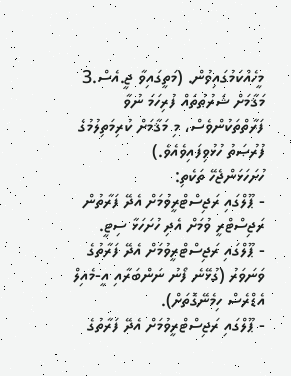މީހެއްކަމުގައިވުން. (މަތީގައިވާ ޖީ.އެސް.3 މަޤާމަށް ޝަރުޠުތައް ފުރިހަމަ ނުވާ ފަރާތްތަކުންވެސް، މި މަޤާމަށް ކުރިމަތިލުމުގެ ފުރުޞަތު ހުޅުވިފައިވެއެވެ.)
ހުށަހަޅަންޖެހޭ ތަކެތި:
- ޕޫލްގައި ރަޖިސްޓްރީވުމަށް އެދޭ ފަރާތުން ރަޖިސްޓްރީ ވުމަށް އެދި ހުށަހަޅާ ސިޓީ.
- ޕޫލްގައި ރަޖިސްޓްރީވުމަށް އެދޭ ފަރާތުގެ ވަނަވަރު (ގުޅޭނެ ފޯނު ނަންބަރާއި އީ-މެއިލް އެޑްރެސް ހިމެނޭގޮތަށް).
- ޕޫލްގައި ރަޖިސްޓްރީވުމަށް އެދޭ ފަރާތުގެ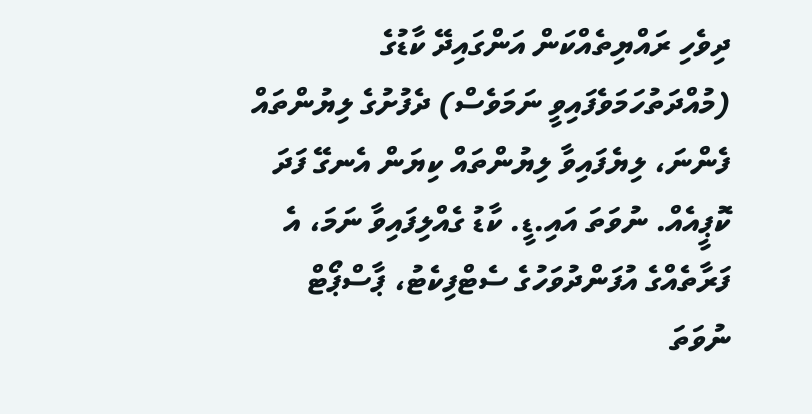ދިވެހި ރައްޔިތެއްކަން އަންގައިދޭ ކާޑުގެ (މުއްދަތުހަމަވެފައިވީ ނަމަވެސް) ދެފުށުގެ ލިޔުންތައް ފެންނަ، ލިޔެފައިވާ ލިޔުންތައް ކިޔަން އެނގޭ ފަދަ ކޮޕީއެއް. ނުވަތަ އައި.ޑީ. ކާޑު ގެއްލިފައިވާ ނަމަ، އެ ފަރާތެއްގެ އުފަންދުވަހުގެ ސެޓްފިކެޓު، ޕާސްޕޯޓް ނުވަތަ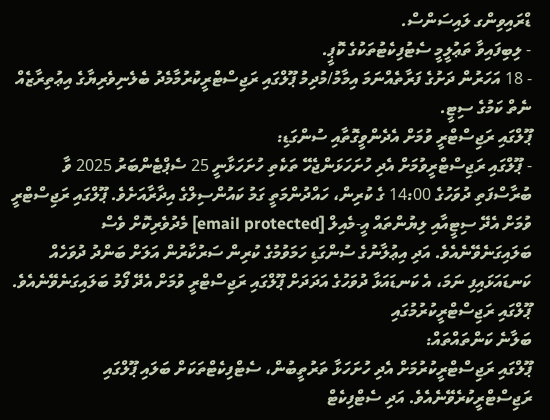ޑްރައިވިންގ ލައިސަންސް.
- ލިބިފައިވާ ތަޢުލީމީ ސެޓުފިކެޓުތަކުގެ ކޮޕީ.
- 18 އަހަރުން ދަށުގެ ފަރާތެއްނަމަ އިމާމު/މުދިމު ޕޫލްގައި ރަޖިސްޓްރީކުރުމާމެދު ބެލެނިވެރިޔާގެ އިޢުތިރާޒެއް ނެތް ކަމުގެ ސިޓީ.
ޕޫލްގައި ރަޖިސްޓްރީ ވުމަށް އެދެންވީގޮތާއި ސުންގަޑި:
- ޕޫލްގައި ރަޖިސްޓްރީވުމަށް އެދި ހުށަހަޅަންޖެހޭ ތަކެތި ހުށަހަޅާނީ 25 ސެޕްޓެންބަރު 2025 ވާ ބުރާސްފަތި ދުވަހުގެ 14:00 ގެ ކުރިން، ހައްދުންމަތީ ގަމު ކައުންސިލްގެ އިދާރާއަށެވެ. ޕޫލްގައި ރަޖިސްޓްރީ ވުމަށް އެދޭ ސިޓީއާއި ލިޔުންތައް އީ-މެއިލް [email protected] މެދުވެރިކޮށް ވެސް ބަލައިގަނެވޭނެއެވެ. އަދި އިޢުލާނުގެ ސުންގަޑި ހަމަވުމުގެ ކުރިން ސަރުކާރުން އަލަށް ބަންދު ދުވަހެއް ކަނޑައަޅައިފި ނަމަ، އެ ކަނޑައަޅާ ދުވަހުގެ އަދަދަށް ޕޫލްގައި ރަޖިސްޓްރީ ވުމަށް އެދޭ ފޯމު ބަލައިގަނެވޭނެއެވެ.
ޕޫލްގައި ރަޖިސްޓްރީކުރުމުގައި
ބަލާނެ ކަންތައްތައް:
ޕޫލްގައި ރަޖިސްޓްރީކުރުމަށް އެދި ހުށަހަޅާ ތަރުތީބުން، ސެޓްފިކެޓްތަކަށް ބަލައި ޕޫލްގައި ރަޖިސްޓްރީކުރެވޭނެއެވެ. އަދި ސެޓްފިކެޓް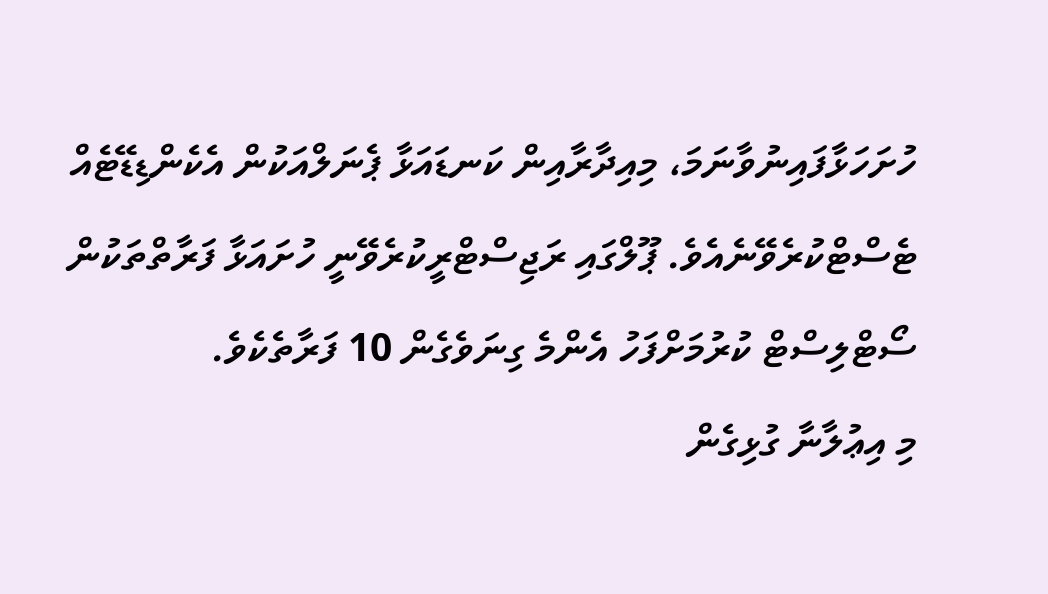ހުށަހަޅާފައިނުވާނަމަ، މިއިދާރާއިން ކަނޑައަޅާ ޕެނަލްއަކުން އެކެންޑިޑޭޓެއް ޓެސްޓްކުރެވޭނެއެވެ. ޕޫލްގައި ރަޖިސްޓްރީކުރެވޭނީ ހުށައަޅާ ފަރާތްތަކުން ސޯޓްލިސްޓް ކުރުމަށްފަހު އެންމެ ގިނަވެގެން 10 ފަރާތެކެވެ.
މި އިޢުލާނާ ގުޅިގެން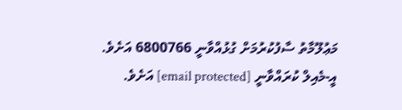މަޢުލޫމާތު ސާފުކުރުމަށް ގުޅުއްވާނީ 6800766 އަށެވެ. އީ-މެއިލް ކުރައްވާނީ [email protected] އަށެވެ.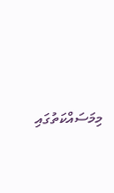މިމަސައްކަތުގައި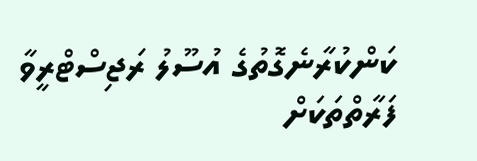ކަންކުރާނެގޮތުގެ އުސޫލު ރަޖިސްޓްރީވާ ފަރާތްތަކަށް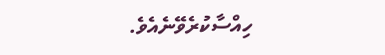ހިއްސާކުރެވޭނެއެވެ.